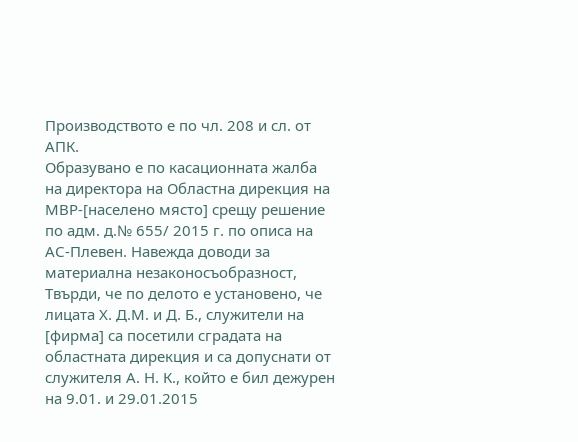Производството е по чл. 208 и сл. от АПК.
Образувано е по касационната жалба на директора на Областна дирекция на МВР-[населено място] срещу решение по адм. д.№ 655/ 2015 г. по описа на АС-Плевен. Навежда доводи за материална незаконосъобразност, Твърди, че по делото е установено, че лицата Х. Д.М. и Д. Б., служители на [фирма] са посетили сградата на областната дирекция и са допуснати от служителя А. Н. К., който е бил дежурен на 9.01. и 29.01.2015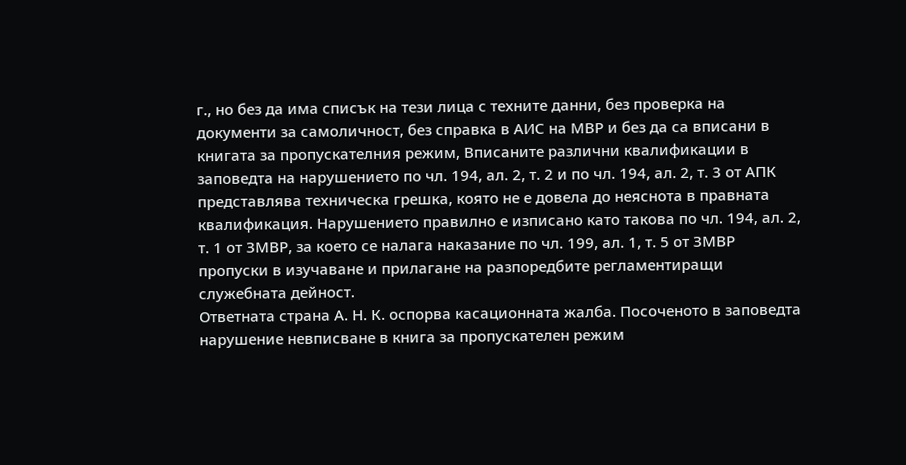г., но без да има списък на тези лица с техните данни, без проверка на документи за самоличност, без справка в АИС на МВР и без да са вписани в книгата за пропускателния режим, Вписаните различни квалификации в заповедта на нарушението по чл. 194, ал. 2, т. 2 и по чл. 194, ал. 2, т. 3 от АПК представлява техническа грешка, която не е довела до неяснота в правната квалификация. Нарушението правилно е изписано като такова по чл. 194, ал. 2, т. 1 от ЗМВР, за което се налага наказание по чл. 199, ал. 1, т. 5 от ЗМВР пропуски в изучаване и прилагане на разпоредбите регламентиращи служебната дейност.
Ответната страна А. Н. К. оспорва касационната жалба. Посоченото в заповедта нарушение невписване в книга за пропускателен режим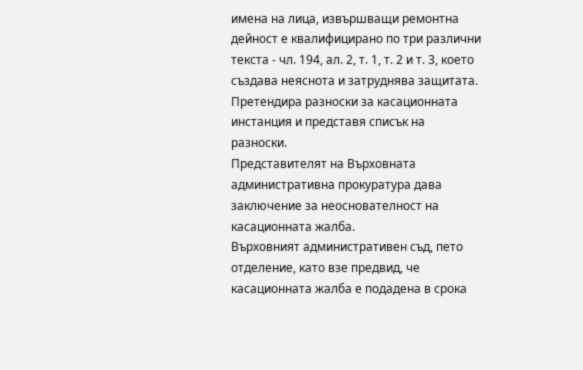имена на лица, извършващи ремонтна дейност е квалифицирано по три различни текста - чл. 194, ал. 2, т. 1, т. 2 и т. 3, което създава неяснота и затруднява защитата. Претендира разноски за касационната инстанция и представя списък на разноски.
Представителят на Върховната административна прокуратура дава заключение за неоснователност на касационната жалба.
Върховният административен съд, пето отделение, като взе предвид, че касационната жалба е подадена в срока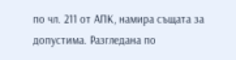по чл. 211 от АПК, намира същата за допустима. Разгледана по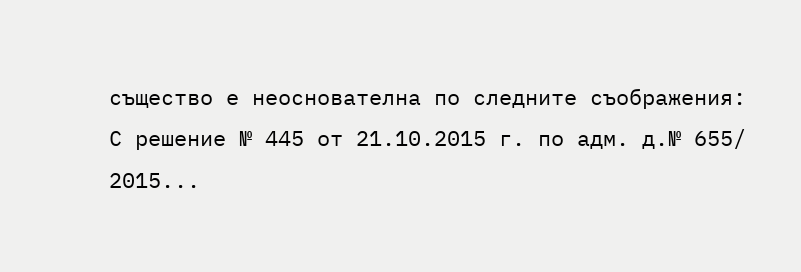същество е неоснователна по следните съображения:
С решение № 445 от 21.10.2015 г. по адм. д.№ 655/ 2015...